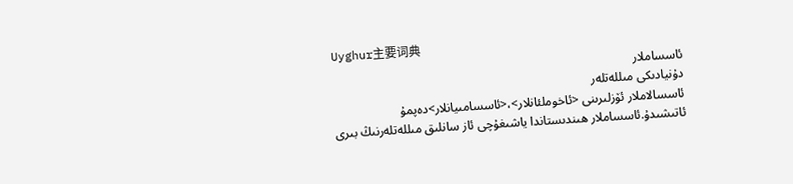Uyghur主要词典
ئاسساملار
دۇنيادىكى مىللەتلەر
ئاسسالاملار ئۆزلىرىنى <ئاخوملئانلار>،<ئاسسامىيانلار>دەپمۇ ئاتىشىدۇ.ئاسساملار ھىندىستاندا ياشىغۇچى ئاز سانلىق مىللەتلەرنىڭ بىرى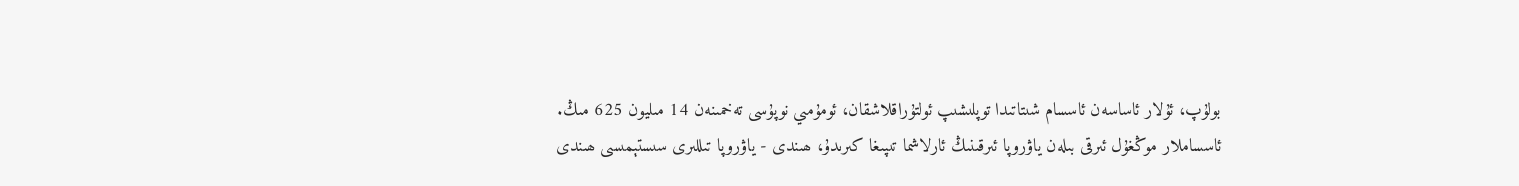بولۇپ، ئۇلار ئاساسەن ئاسسام شىتاتىدا توپلىشىپ ئولتۇراقلاشقان، ئومۇمىي نوپۇسى تەخمىنەن 14 مىليون 625 مىڭ.
ئاسساملار موڭغۇل ئىرقى بىلەن ياۋروپا ئىرقىنىڭ ئارلاشما تىپىغا كىرىدۇ، ھىندى - ياۋروپا تىللىرى سىستېمىسى ھىندى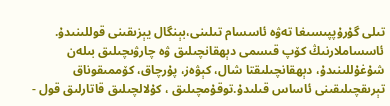تىلى گۇرۇپپىسىغا تەۋە ئاسسام تىلىنى،بېنگال يېزىقىنى قوللىنىدۇ.
ئاسساملارنىڭ كۆپ قىسمى دېھقانچىلىق ۋە چارۋىچىلىق بىلەن شۇغۇللىنىدۇ، دېھقانچىلىقتا شال، كېۋەز، پۇرچاق، كۆممىقوناق تېرىقچىلىقىنى ئاساس قىلىدۇ.توقۇمچىلىق ، كۇلالچىلىق قاتارلىق قول -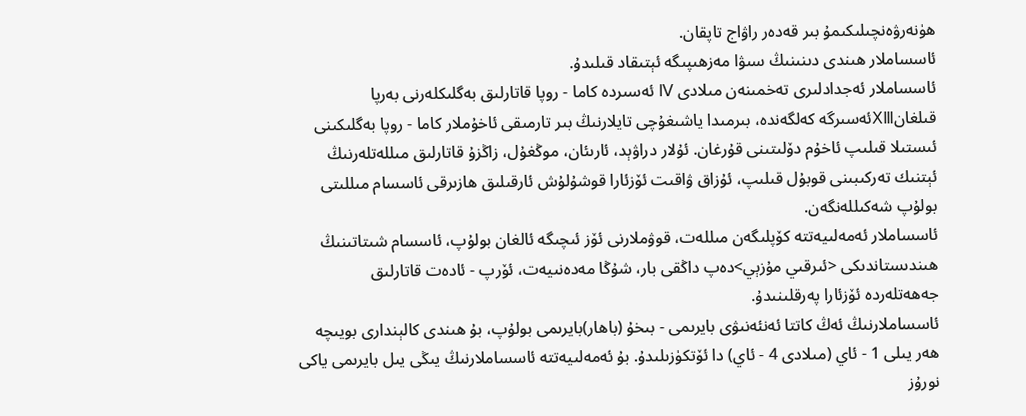ھۈنەرۋەنچىلىكىمۇ بىر قەدەر راۋاج تاپقان.
ئاسساملار ھىندى دىنىنىڭ سىۋا مەزھىپىگە ئېتىقاد قىلىدۇ.
ئاسساملار ئەجدادلىرى تەخمىنەن مىلادى Ⅳ ئەسىردە كاما - روپا قاتارلىق بەگلىكلەرنى بەرپا قىلغانⅩⅢئەسىرگە كەلگەندە، بىرمىدا ياشىغۇچى تايلارنىڭ بىر تارمىقى ئاخۇملار كاما - روپا بەگلىكىنى ئىستىلا قىلىپ ئاخۇم دۆلىتىنى قۇرغان. ئۇلار دراۋېد، ئارىئان، موڭغۇل، زاڭزۇ قاتارلىق مىللەتلەرنىڭ ئېتنىك تەركىبىنى قوبۇل قىلىپ، ئۇزاق ۋاقىت ئۆزئارا قوشۇلۇش ئارقىلىق ھازىرقى ئاسسام مىللىتى بولۇپ شەكىللەنگەن.
ئاسساملار ئەمەلىيەتتە كۆپلىگەن مىللەت، قوۋملارنى ئۆز ئىچىگە ئالغان بولۇپ، ئاسسام شىتاتىنىڭ ھىندىستاندىكى <ئىرقىي مۇزېي>دەپ داڭقى بار، شۇڭا مەدەنىيەت، ئۆرپ - ئادەت قاتارلىق جەھەتلەردە ئۆزئارا پەرقلىنىدۇ.
ئاسساملارنىڭ ئەڭ كاتتا ئەنئەنىۋى بايرىمى - بىخۇ (باھار)بايرىمى بولۇپ، بۇ ھىندى كالېندارى بويىچە ھەر يىلى 1 - ئاي (مىلادى 4 - ئاي) دا ئۆتكۈزىلىدۇ. بۇ ئەمەلىيەتتە ئاسساملارنىڭ يىڭى يىل بايرىمى ياكى نورۇز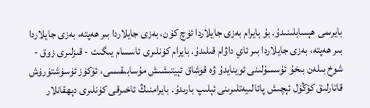بايرىمى ھېسابلىنىدۇ. بۇ بايرام بەزى جايلاردا ئۈچ كۈن، بەزى جايلاردا بىر ھەپتە، بەزى جايلاردا بىر ھەپتە، بەزى جايلاردا بىر ئاي داۋام قىلىدۇ. بايرام كۈنلىرى ئاسسام يىگىت - قىزلىرى زوق - شوخ بىلەن بىخۇ ئۇسسۇلىنى ئوينايدۇ ۋە قوشاق ئېيتىشىش مۇسابىقىسى، ئۆكۈز ئۈسۈشتۈرۈش قاتارلىق كۆڭۈل ئېچىش پائالىيەتلىرىنى ئېلىپ بارىدۇ. بايرامنىڭ ئاخىرقى كۈنلىرى دېھقانلار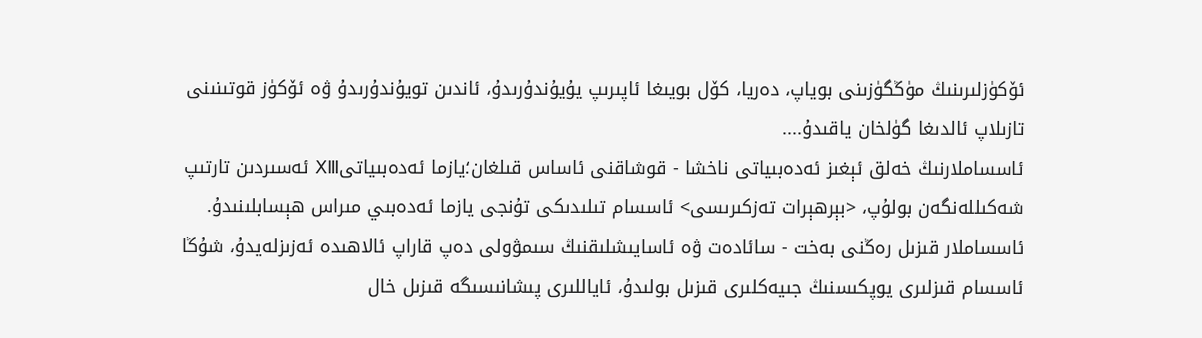ئۆكۈزلىرىنىڭ مۈڭگۈزىنى بوياپ، دەريا، كۆل بويىغا ئاپىرىپ يۇيۇندۇرىدۇ، ئاندىن تويۇندۇرىدۇ ۋە ئۆكۈز قوتىنىنى تازىلاپ ئالدىغا گۈلخان ياقىدۇ....
ئاسساملارنىڭ خەلق ئېغىز ئەدەبىياتى ناخشا - قوشاقنى ئاساس قىلغان؛يازما ئەدەبىياتىⅩⅢ ئەسىردىن تارتىپ شەكىللەنگەن بولۇپ، <بېرھېرات تەزكىرىسى> ئاسسام تىلىدىكى تۇنجى يازما ئەدەبىي مىراس ھېسابلىنىدۇ.
ئاسساملار قىزىل رەڭنى بەخت - سائادەت ۋە ئاسايىشلىقنىڭ سىمۋولى دەپ قاراپ ئالاھىدە ئەزىزلەيدۇ، شۇڭا ئاسسام قىزلىرى يوپكىسنىڭ جىيەكلىرى قىزىل بولىدۇ، ئاياللىرى پىشانىسىگە قىزىل خال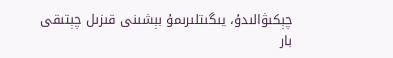چېكىۋالىدۇ، يىگىتلىرىمۇ بېشىنى قىزىل چېتىقى بار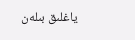ياغلىق بىلەن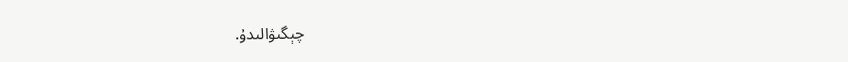چېگىۋالىدۇ.